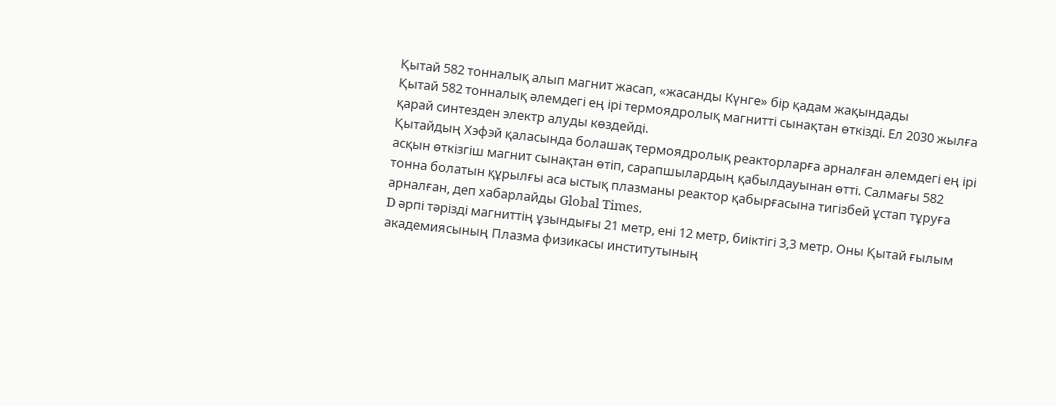Қытай 582 тонналық алып магнит жасап, «жасанды Күнге» бір қадам жақындады
Қытай 582 тонналық әлемдегі ең ірі термоядролық магнитті сынақтан өткізді. Ел 2030 жылға қарай синтезден электр алуды көздейді.
Қытайдың Хэфэй қаласында болашақ термоядролық реакторларға арналған әлемдегі ең ірі асқын өткізгіш магнит сынақтан өтіп, сарапшылардың қабылдауынан өтті. Салмағы 582 тонна болатын құрылғы аса ыстық плазманы реактор қабырғасына тигізбей ұстап тұруға арналған, деп хабарлайды Global Times.
D әрпі тәрізді магниттің ұзындығы 21 метр, ені 12 метр, биіктігі 3,3 метр. Оны Қытай ғылым академиясының Плазма физикасы институтының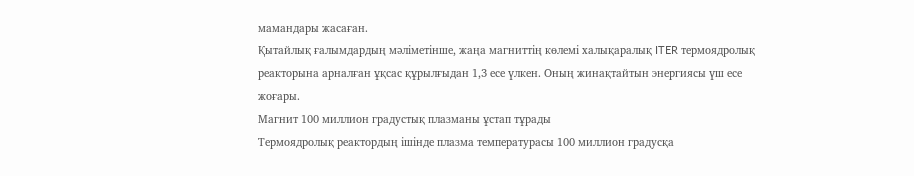мамандары жасаған.
Қытайлық ғалымдардың мәліметінше, жаңа магниттің көлемі халықаралық ITER термоядролық реакторына арналған ұқсас құрылғыдан 1,3 есе үлкен. Оның жинақтайтын энергиясы үш есе жоғары.
Магнит 100 миллион градустық плазманы ұстап тұрады
Термоядролық реактордың ішінде плазма температурасы 100 миллион градусқа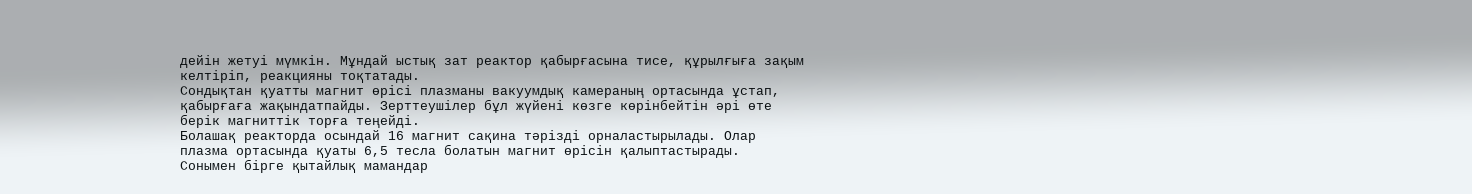дейін жетуі мүмкін. Мұндай ыстық зат реактор қабырғасына тисе, құрылғыға зақым келтіріп, реакцияны тоқтатады.
Сондықтан қуатты магнит өрісі плазманы вакуумдық камераның ортасында ұстап, қабырғаға жақындатпайды. Зерттеушілер бұл жүйені көзге көрінбейтін әрі өте берік магниттік торға теңейді.
Болашақ реакторда осындай 16 магнит сақина тәрізді орналастырылады. Олар плазма ортасында қуаты 6,5 тесла болатын магнит өрісін қалыптастырады.
Сонымен бірге қытайлық мамандар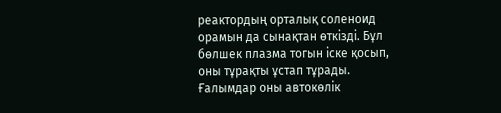реактордың орталық соленоид орамын да сынақтан өткізді. Бұл бөлшек плазма тогын іске қосып, оны тұрақты ұстап тұрады. Ғалымдар оны автокөлік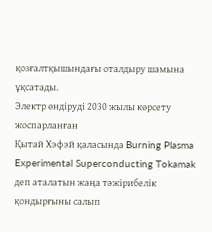қозғалтқышындағы оталдыру шамына ұқсатады.
Электр өндіруді 2030 жылы көрсету жоспарланған
Қытай Хэфэй қаласында Burning Plasma Experimental Superconducting Tokamak деп аталатын жаңа тәжірибелік қондырғыны салып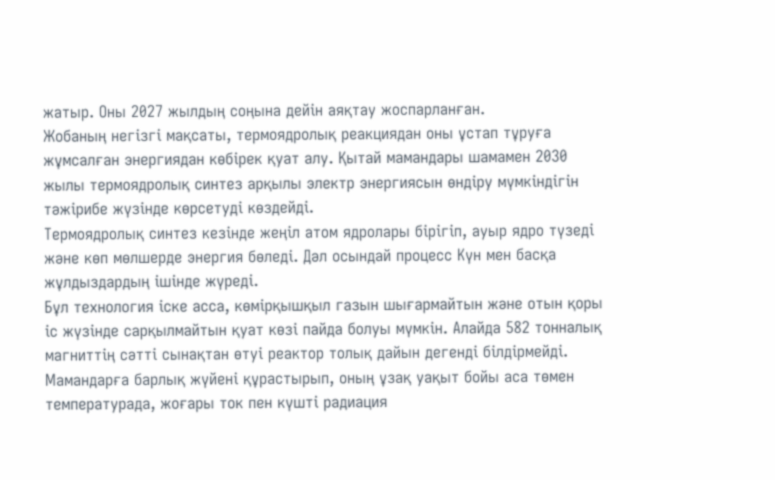жатыр. Оны 2027 жылдың соңына дейін аяқтау жоспарланған.
Жобаның негізгі мақсаты, термоядролық реакциядан оны ұстап тұруға жұмсалған энергиядан көбірек қуат алу. Қытай мамандары шамамен 2030 жылы термоядролық синтез арқылы электр энергиясын өндіру мүмкіндігін тәжірибе жүзінде көрсетуді көздейді.
Термоядролық синтез кезінде жеңіл атом ядролары бірігіп, ауыр ядро түзеді және көп мөлшерде энергия бөледі. Дәл осындай процесс Күн мен басқа жұлдыздардың ішінде жүреді.
Бұл технология іске асса, көмірқышқыл газын шығармайтын және отын қоры іс жүзінде сарқылмайтын қуат көзі пайда болуы мүмкін. Алайда 582 тонналық магниттің сәтті сынақтан өтуі реактор толық дайын дегенді білдірмейді. Мамандарға барлық жүйені құрастырып, оның ұзақ уақыт бойы аса төмен температурада, жоғары ток пен күшті радиация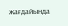жағдайында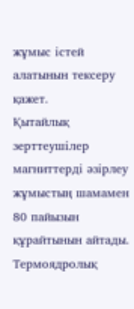жұмыс істей алатынын тексеру қажет.
Қытайлық зерттеушілер магниттерді әзірлеу жұмыстың шамамен 80 пайызын құрайтынын айтады. Термоядролық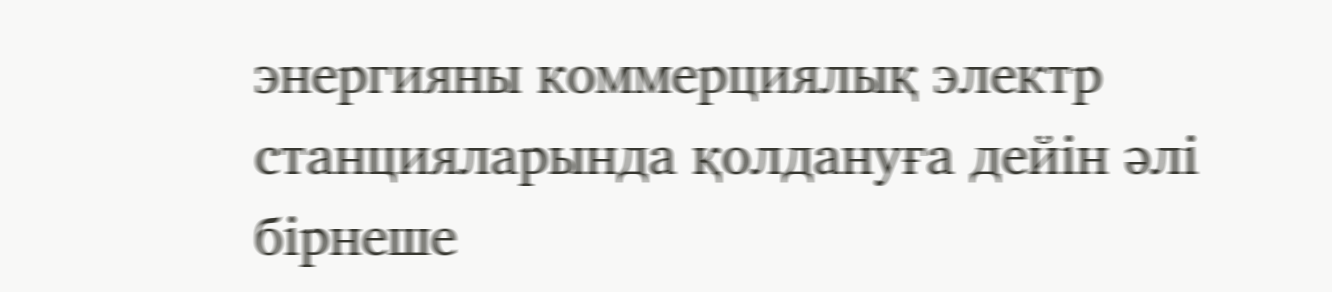энергияны коммерциялық электр станцияларында қолдануға дейін әлі бірнеше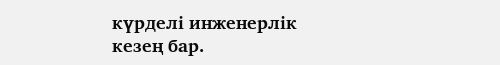күрделі инженерлік кезең бар.